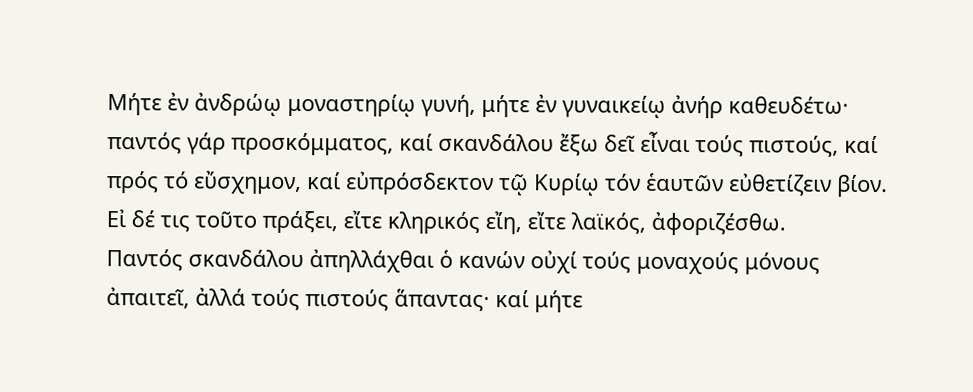Μήτε ἐν ἀνδρώῳ μοναστηρίῳ γυνή, μήτε ἐν γυναικείῳ ἀνήρ καθευδέτω· παντός γάρ προσκόμματος, καί σκανδάλου ἔξω δεῖ εἶναι τούς πιστούς, καί πρός τό εὔσχημον, καί εὐπρόσδεκτον τῷ Κυρίῳ τόν ἑαυτῶν εὐθετίζειν βίον. Εἰ δέ τις τοῦτο πράξει, εἴτε κληρικός εἴη, εἴτε λαϊκός, ἀφοριζέσθω.
Παντός σκανδάλου ἀπηλλάχθαι ὁ κανών οὐχί τούς μοναχούς μόνους ἀπαιτεῖ, ἀλλά τούς πιστούς ἅπαντας· καί μήτε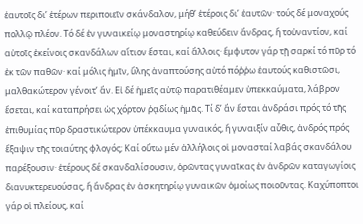ἑαυτοῖς δι’ ἑτέρων περιποιεῖν σκάνδαλον, μήθ’ ἑτέροις δι’ ἑαυτῶν· τούς δέ μοναχούς πολλῷ πλέον. Τό δέ ἐν γυναικείῳ μοναστηρίῳ καθεύδειν ἄνδρας, ἤ τοὐναντίον, καί αὐτοῖς ἐκείνοις σκανδάλων αἴτιον ἔσται, καί ἄλλοις· ἔμφυτον γάρ τῇ σαρκί τό πῦρ τό ἐκ τῶν παθῶν· καί μόλις ἡμῖν, ὕλης ἀναπτούσης αὐτό πόῤῥω ἑαυτούς καθιστῶσι, μαλθακώτερον γένοιτ’ ἄν. Εἰ δέ ἡμεῖς αὐτῷ παρατιθέαμεν ὑπεκκαύματα, λάβρον ἔσεται, καί καταπρήσει ὡς χόρτον ῥᾳδίως ἡμᾶς. Τί δ’ ἄν ἔσται ἀνδράσι πρός τό τῆς ἐπιθυμίας πῦρ δραστικώτερον ὑπέκκαυμα γυναικός, ἤ γυναιξίν αὖθις, ἀνδρός πρός ἔξαψιν τῆς τοιαύτης φλογός; Καί οὕτω μέν ἀλλήλοις οἱ μονασταί λαβάς σκανδάλου παρέξουσιν· ἑτέρους δέ σκανδαλίσουσιν, ὁρῶντας γυναῖκας ἐν ἀνδρῶν καταγωγίοις διανυκτερευούσας, ἤ ἄνδρας ἐν ἀσκητηρίῳ γυναικῶν ὁμοίως ποιοῦντας. Καχύποπτοι γάρ οἱ πλείους, καί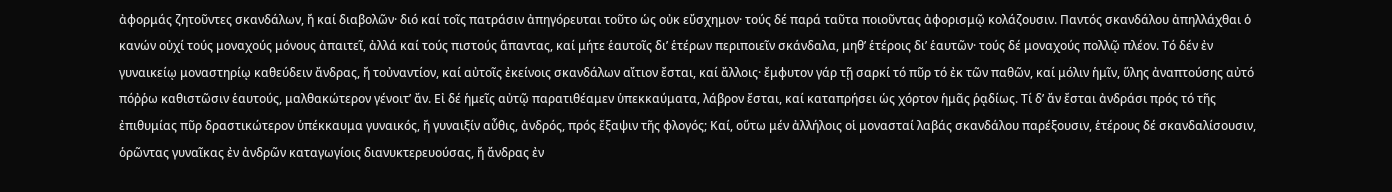ἀφορμάς ζητοῦντες σκανδάλων, ἤ καί διαβολῶν· διό καί τοῖς πατράσιν ἀπηγόρευται τοῦτο ὡς οὐκ εὔσχημον· τούς δέ παρά ταῦτα ποιοῦντας ἀφορισμῷ κολάζουσιν. Παντός σκανδάλου ἀπηλλάχθαι ὁ κανών οὐχί τούς μοναχούς μόνους ἀπαιτεῖ, ἀλλά καί τούς πιστούς ἅπαντας, καί μήτε ἑαυτοῖς δι’ ἑτέρων περιποιεῖν σκάνδαλα, μηθ’ ἑτέροις δι’ ἑαυτῶν· τούς δέ μοναχούς πολλῷ πλέον. Τό δέν ἐν γυναικείῳ μοναστηρίῳ καθεύδειν ἄνδρας, ἤ τοὐναντίον, καί αὐτοῖς ἐκείνοις σκανδάλων αἴτιον ἔσται, καί ἄλλοις· ἔμφυτον γάρ τῇ σαρκί τό πῦρ τό ἐκ τῶν παθῶν, καί μόλιν ἡμῖν, ὕλης ἀναπτούσης αὐτό πόῤῥω καθιστῶσιν ἑαυτούς, μαλθακώτερον γένοιτ’ ἄν. Εἰ δέ ἡμεῖς αὐτῷ παρατιθέαμεν ὑπεκκαύματα, λάβρον ἔσται, καί καταπρήσει ὡς χόρτον ἡμᾶς ῥᾳδίως. Τί δ’ ἄν ἔσται ἀνδράσι πρός τό τῆς ἐπιθυμίας πῦρ δραστικώτερον ὑπέκκαυμα γυναικός, ἤ γυναιξίν αὖθις, ἀνδρός, πρός ἔξαψιν τῆς φλογός; Καί, οὕτω μέν ἀλλήλοις οἱ μονασταί λαβάς σκανδάλου παρέξουσιν, ἑτέρους δέ σκανδαλίσουσιν, ὁρῶντας γυναῖκας ἐν ἀνδρῶν καταγωγίοις διανυκτερευούσας, ἤ ἄνδρας ἐν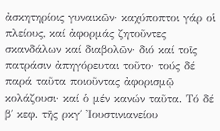ἀσκητηρίοις γυναικῶν· καχύποπτοι γάρ οἱ πλείους, καί ἀφορμάς ζητοῦντες σκανδάλων καί διαβολῶν· διό καί τοῖς πατράσιν ἀπηγόρευται τοῦτο· τούς δέ παρά ταῦτα ποιοῦντας ἀφορισμῷ κολάζουσι· καί ὁ μέν κανών ταῦτα. Τό δέ β΄ κεφ. τῆς ρκγ΄ Ἰουστινιανείου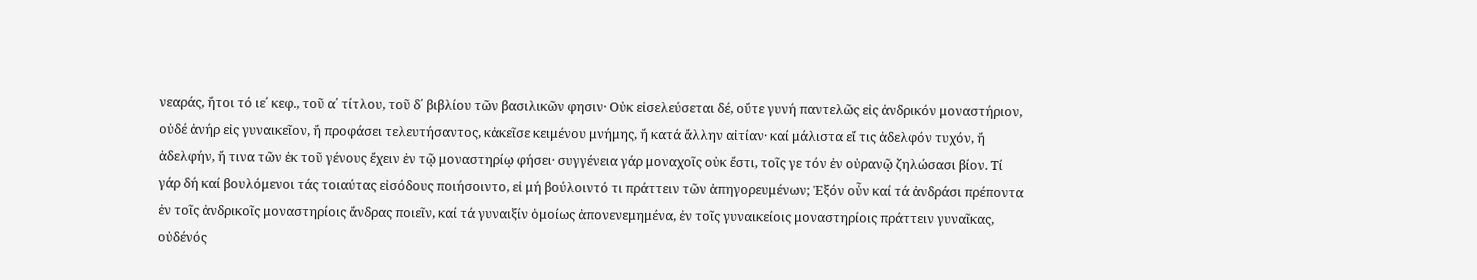νεαράς, ἤτοι τό ιε΄ κεφ., τοῦ α΄ τίτλου, τοῦ δ΄ βιβλίου τῶν βασιλικῶν φησιν· Οὐκ εἰσελεύσεται δέ, οὔτε γυνή παντελῶς εἰς ἀνδρικόν μοναστήριον, οὐδέ ἀνήρ εἰς γυναικεῖον, ἤ προφάσει τελευτήσαντος, κἀκεῖσε κειμένου μνήμης, ἤ κατά ἄλλην αἰτίαν· καί μάλιστα εἴ τις ἀδελφόν τυχόν, ἤ ἀδελφήν, ἤ τινα τῶν ἐκ τοῦ γένους ἔχειν ἐν τῷ μοναστηρίῳ φήσει· συγγένεια γάρ μοναχοῖς οὐκ ἔστι, τοῖς γε τόν ἐν οὐρανῷ ζηλώσασι βίον. Τί γάρ δή καί βουλόμενοι τάς τοιαύτας εἰσόδους ποιήσοιντο, εἰ μή βούλοιντό τι πράττειν τῶν ἀπηγορευμένων; Ἐξόν οὖν καί τά ἀνδράσι πρέποντα ἐν τοῖς ἀνδρικοῖς μοναστηρίοις ἄνδρας ποιεῖν, καί τά γυναιξίν ὁμοίως ἀπονενεμημένα, ἐν τοῖς γυναικείοις μοναστηρίοις πράττειν γυναῖκας, οὐδένός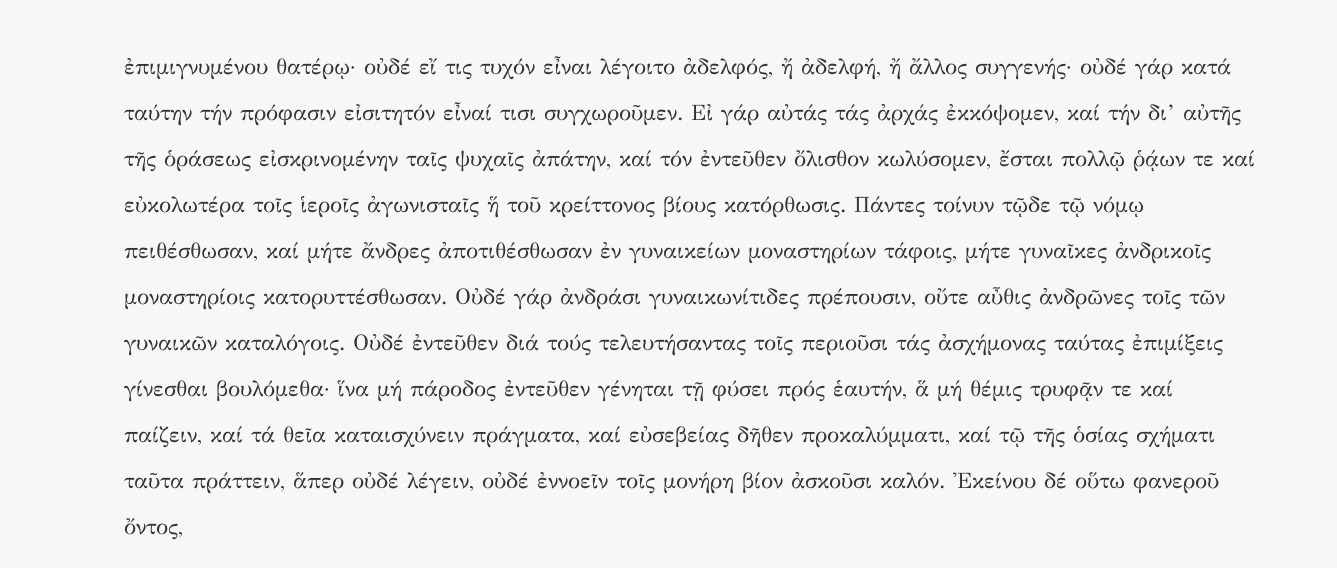ἐπιμιγνυμένου θατέρῳ· οὐδέ εἴ τις τυχόν εἶναι λέγοιτο ἀδελφός, ἤ ἀδελφή, ἤ ἄλλος συγγενής· οὐδέ γάρ κατά ταύτην τήν πρόφασιν εἰσιτητόν εἶναί τισι συγχωροῦμεν. Εἰ γάρ αὐτάς τάς ἀρχάς ἐκκόψομεν, καί τήν δι’ αὐτῆς τῆς ὁράσεως εἰσκρινομένην ταῖς ψυχαῖς ἀπάτην, καί τόν ἐντεῦθεν ὄλισθον κωλύσομεν, ἔσται πολλῷ ῥᾴων τε καί εὐκολωτέρα τοῖς ἱεροῖς ἀγωνισταῖς ἥ τοῦ κρείττονος βίους κατόρθωσις. Πάντες τοίνυν τῷδε τῷ νόμῳ πειθέσθωσαν, καί μήτε ἄνδρες ἀποτιθέσθωσαν ἐν γυναικείων μοναστηρίων τάφοις, μήτε γυναῖκες ἀνδρικοῖς μοναστηρίοις κατορυττέσθωσαν. Οὐδέ γάρ ἀνδράσι γυναικωνίτιδες πρέπουσιν, οὔτε αὖθις ἀνδρῶνες τοῖς τῶν γυναικῶν καταλόγοις. Οὐδέ ἐντεῦθεν διά τούς τελευτήσαντας τοῖς περιοῦσι τάς ἀσχήμονας ταύτας ἐπιμίξεις γίνεσθαι βουλόμεθα· ἵνα μή πάροδος ἐντεῦθεν γένηται τῇ φύσει πρός ἑαυτήν, ἅ μή θέμις τρυφᾷν τε καί παίζειν, καί τά θεῖα καταισχύνειν πράγματα, καί εὐσεβείας δῆθεν προκαλύμματι, καί τῷ τῆς ὁσίας σχήματι ταῦτα πράττειν, ἅπερ οὐδέ λέγειν, οὐδέ ἐννοεῖν τοῖς μονήρη βίον ἀσκοῦσι καλόν. Ἐκείνου δέ οὕτω φανεροῦ ὄντος,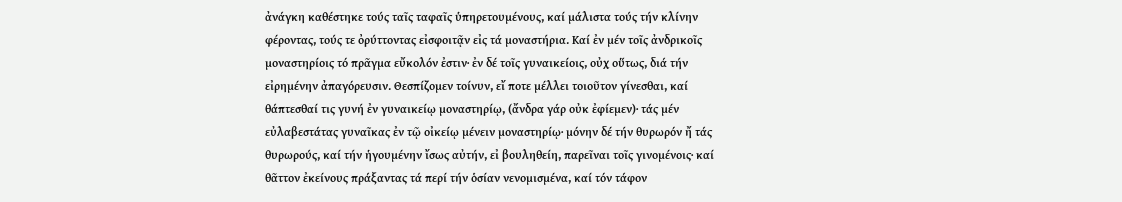ἀνάγκη καθέστηκε τούς ταῖς ταφαῖς ὑπηρετουμένους, καί μάλιστα τούς τήν κλίνην φέροντας, τούς τε ὀρύττοντας εἰσφοιτᾷν εἰς τά μοναστήρια. Καί ἐν μέν τοῖς ἀνδρικοῖς μοναστηρίοις τό πρᾶγμα εὔκολόν ἐστιν· ἐν δέ τοῖς γυναικείοις, οὐχ οὕτως, διά τήν εἰρημένην ἀπαγόρευσιν. Θεσπίζομεν τοίνυν, εἴ ποτε μέλλει τοιοῦτον γίνεσθαι, καί θάπτεσθαί τις γυνή ἐν γυναικείῳ μοναστηρίῳ, (ἄνδρα γάρ οὐκ ἐφίεμεν)· τάς μέν εὐλαβεστάτας γυναῖκας ἐν τῷ οἰκείῳ μένειν μοναστηρίῳ· μόνην δέ τήν θυρωρόν ἤ τάς θυρωρούς, καί τήν ἡγουμένην ἴσως αὐτήν, εἰ βουληθείη, παρεῖναι τοῖς γινομένοις· καί θᾶττον ἐκείνους πράξαντας τά περί τήν ὁσίαν νενομισμένα, καί τόν τάφον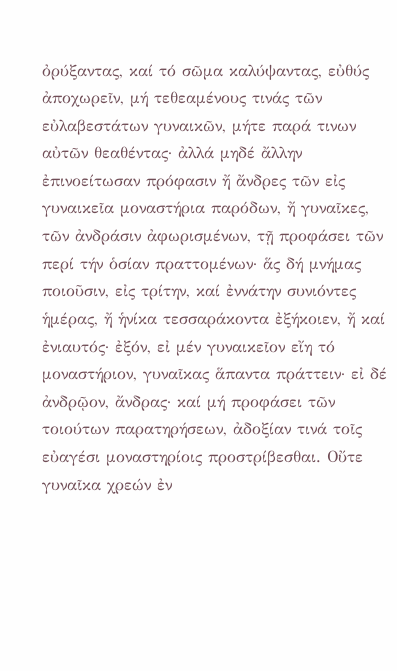ὀρύξαντας, καί τό σῶμα καλύψαντας, εὐθύς ἀποχωρεῖν, μή τεθεαμένους τινάς τῶν εὐλαβεστάτων γυναικῶν, μήτε παρά τινων αὐτῶν θεαθέντας· ἀλλά μηδέ ἄλλην ἐπινοείτωσαν πρόφασιν ἤ ἄνδρες τῶν εἰς γυναικεῖα μοναστήρια παρόδων, ἤ γυναῖκες, τῶν ἀνδράσιν ἀφωρισμένων, τῇ προφάσει τῶν περί τήν ὁσίαν πραττομένων· ἅς δή μνήμας ποιοῦσιν, εἰς τρίτην, καί ἐννάτην συνιόντες ἡμέρας, ἤ ἡνίκα τεσσαράκοντα ἐξήκοιεν, ἤ καί ἐνιαυτός· ἐξόν, εἰ μέν γυναικεῖον εἴη τό μοναστήριον, γυναῖκας ἅπαντα πράττειν· εἰ δέ ἀνδρῷον, ἄνδρας· καί μή προφάσει τῶν τοιούτων παρατηρήσεων, ἀδοξίαν τινά τοῖς εὐαγέσι μοναστηρίοις προστρίβεσθαι. Οὔτε γυναῖκα χρεών ἐν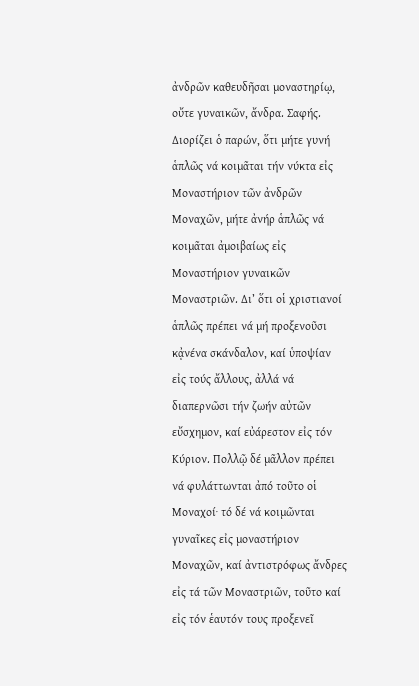ἀνδρῶν καθευδῆσαι μοναστηρίῳ, οὔτε γυναικῶν, ἄνδρα. Σαφής. Διορίζει ὁ παρών, ὅτι μήτε γυνή ἁπλῶς νά κοιμᾶται τήν νύκτα εἰς Μοναστήριον τῶν ἀνδρῶν Μοναχῶν, μήτε ἀνήρ ἁπλῶς νά κοιμᾶται ἀμοιβαίως εἰς Μοναστήριον γυναικῶν Μοναστριῶν. Δι’ ὅτι οἱ χριστιανοί ἁπλῶς πρέπει νά μή προξενοῦσι κᾀνένα σκάνδαλον, καί ὑποψίαν εἰς τούς ἄλλους, ἀλλά νά διαπερνῶσι τήν ζωήν αὐτῶν εὔσχημον, καί εὐάρεστον εἰς τόν Κύριον. Πολλῷ δέ μᾶλλον πρέπει νά φυλάττωνται ἀπό τοῦτο οἱ Μοναχοί∙ τό δέ νά κοιμῶνται γυναῖκες εἰς μοναστήριον Μοναχῶν, καί ἀντιστρόφως ἄνδρες εἰς τά τῶν Μοναστριῶν, τοῦτο καί εἰς τόν ἑαυτόν τους προξενεῖ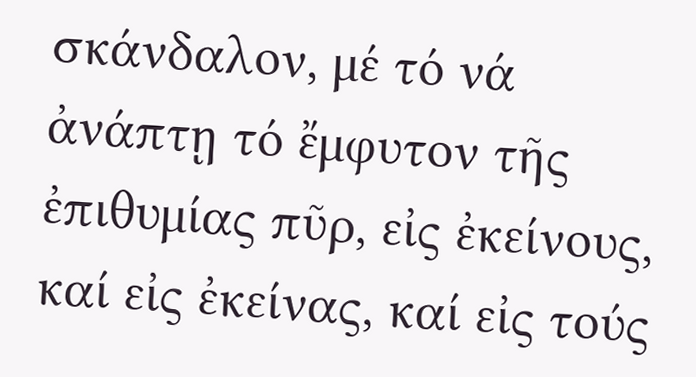σκάνδαλον, μέ τό νά ἀνάπτῃ τό ἔμφυτον τῆς ἐπιθυμίας πῦρ, εἰς ἐκείνους, καί εἰς ἐκείνας, καί εἰς τούς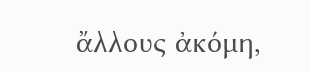ἄλλους ἀκόμη,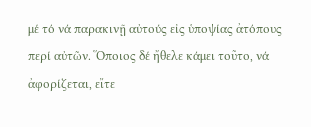μέ τό νά παρακινῇ αὐτούς εἰς ὑποψίας ἀτόπους περί αὐτῶν. Ὅποιος δέ ἤθελε κάμει τοῦτο, νά ἀφορίζεται, εἴτε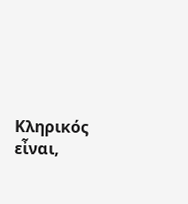Κληρικός εἶναι,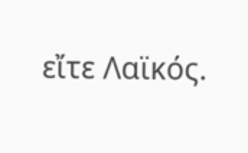εἴτε Λαϊκός.